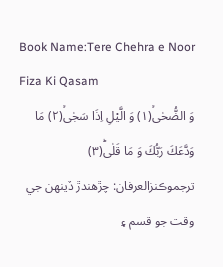Book Name:Tere Chehra e Noor Fiza Ki Qasam
وَ الضُّحٰىۙ(۱) وَ الَّیْلِ اِذَا سَجٰىۙ(۲) مَا وَدَّعَكَ رَبُّكَ وَ مَا قَلٰىؕ(۳)
ترجموڪنزالعرفان: چڙھندڙ ڏينهن جي وقت جو قسم ۽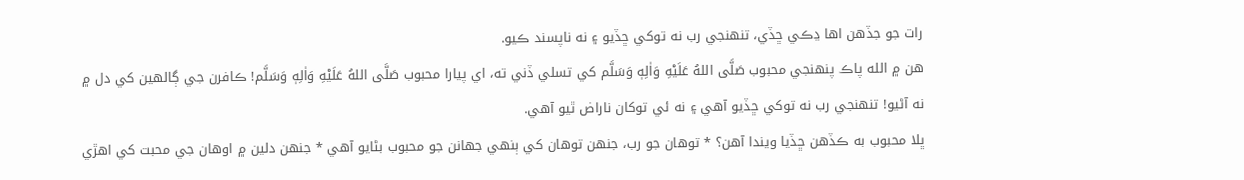رات جو جڏهن اها ڍڪي ڇڏي، تنهنجي رب نه توکي ڇڏيو ۽ نه ناپسند ڪيو.
هن ۾ الله پاڪ پنهنجي محبوب صَلَّى اللهُ عَلَيْهِ وَاٰلِهٖ وَسَلَّم کي تسلي ڏني ته، اي پيارا محبوب صَلَّى اللهُ عَلَيْهِ وَاٰلِهٖ وَسَلَّم! ڪافرن جي ڳالهين کي دل ۾ نه آڻيو! تنهنجي رب نه توکي ڇڏيو آهي ۽ نه ئي توکان ناراض ٿيو آهي.
ڀلا محبوب به ڪڏهن ڇڏيا ويندا آهن؟ * توهان جو رب، جنهن توهان کي ٻنهي جهانن جو محبوب بڻايو آهي * جنهن دلين ۾ اوهان جي محبت کي اهڙي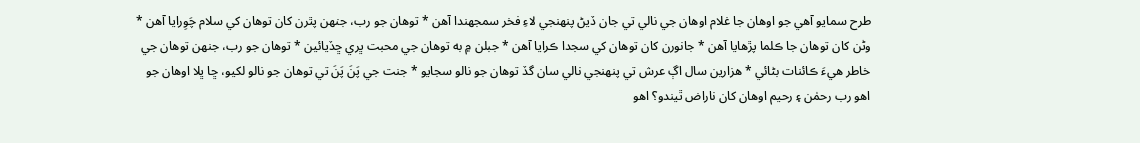طرح سمايو آهي جو اوهان جا غلام اوهان جي نالي تي جان ڏيڻ پنهنجي لاءِ فخر سمجهندا آهن * توهان جو رب، جنهن پٿرن کان توهان کي سلام چَوِرايا آهن * وڻن کان توهان جا ڪلما پڙهايا آهن * جانورن کان توهان کي سجدا ڪرايا آهن * جبلن ۾ به توهان جي محبت ڀري ڇڏيائين * توهان جو رب، جنهن توهان جي خاطر هيءَ ڪائنات بڻائي * هزارين سال اڳ عرش تي پنهنجي نالي سان گڏ توهان جو نالو سجايو * جنت جي پَنَ پَنَ تي توهان جو نالو لکيو، ڇا ڀلا اوهان جو اهو رب رحمٰن ۽ رحيم اوهان کان ناراض ٿيندو؟ اهو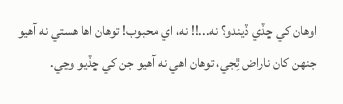اوهان کي ڇڏي ڏيندو؟ نه...!! نه، اي محبوب! توهان اها هستي نه آهيو جنهن کان ناراض ٿِجي، توهان اهي نه آهيو جن کي ڇڏيو وڃي.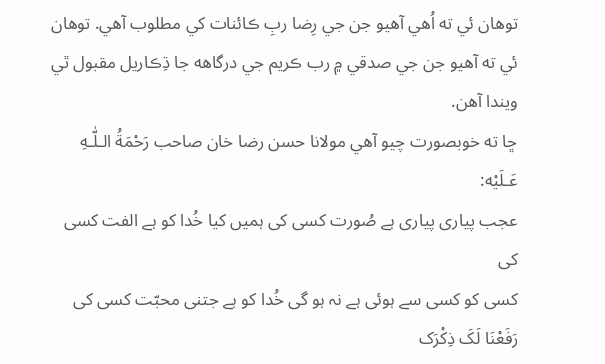توهان ئي ته اُهي آهيو جن جي رِضا ربِ ڪائنات کي مطلوب آهي. توهان ئي ته آهيو جن جي صدقي ۾ رب ڪريم جي درگاهه جا ڌِڪاريل مقبول ٿي ويندا آهن.
ڇا ته خوبصورت چيو آهي مولانا حسن رضا خان صاحب رَحْمَةُ الـلّٰـهِ عَـلَيْه:
عجب پیاری پیاری ہے صُورت کسی کی ہمیں کیا خُدا کو ہے الفت کسی کی
کسی کو کسی سے ہوئی ہے نہ ہو گی خُدا کو ہے جتنی محبّت کسی کی
رَفَعْنَا لَکَ ذِکْرَک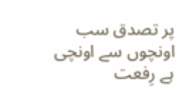پر تصدق سب اونچوں سے اونچی ہے رِفعت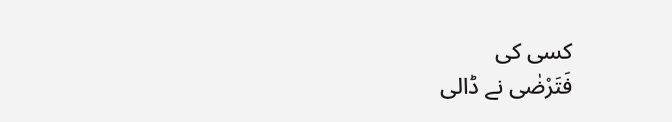کسی کی
فَتَرْضٰی نے ڈالی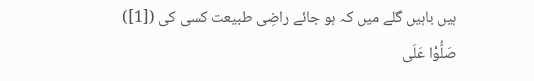ہیں باہیں گلے میں کہ ہو جائے راضِی طبیعت کسی کی ([1])
صَلُّوْا عَلَی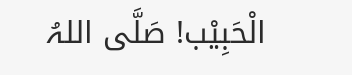الْحَبِیْب! صَلَّی اللہُ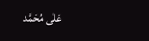عَلٰی مُحَمَّد